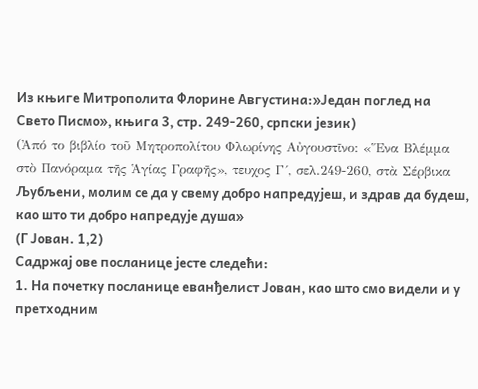Из књиге Митрополита Флорине Августина:»Један поглед на Свето Писмо», књига 3, стр. 249-260, српски језик)
(Ἀπό το βιβλίο τοῦ Μητροπολίτου Φλωρίνης Αὐγουστῖνο: «Ἕνα Βλέμμα στὸ Πανόραμα τῆς Ἁγίας Γραφῆς», τευχος Γ´, σελ.249-260, στὰ Σέρβικα
Љубљени, молим се да у свему добро напредујеш, и здрав да будеш, као што ти добро напредује душа»
(Г Јован. 1,2)
Садржај ове посланице јесте следећи:
1. На почетку посланице еванђелист Јован, као што смо видели и у претходним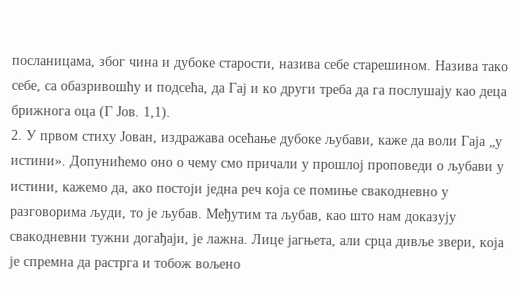посланицама, због чина и дубоке старости, назива себе старешином. Назива тако себе, са обазривошћу и подсећа, да Гај и ко други треба да га послушају као деца брижнога оца (Г Јов. 1,1).
2. У првом стиху Јован, издражава осећање дубоке љубави, каже да воли Гаја „у истини». Допунићемо оно о чему смо причали у прошлој проповеди о љубави у истини, кажемо да, ако постоји једна реч која се помиње свакодневно у разговорима људи, то је љубав. Међутим та љубав, као што нам доказују свакодневни тужни догађаји, је лажна. Лице јагњета, али срца дивље звери, која је спремна да растрга и тобож вољено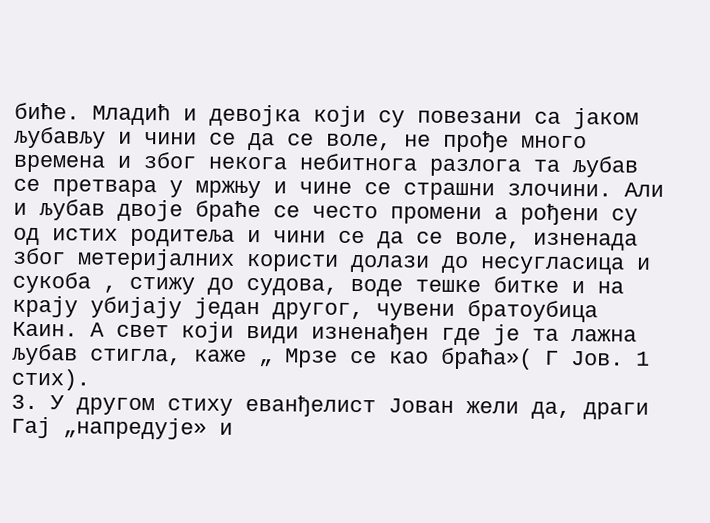биће. Младић и девојка који су повезани са јаком љубављу и чини се да се воле, не прође много времена и због некога небитнога разлога та љубав се претвара у мржњу и чине се страшни злочини. Али и љубав двоје браће се често промени а рођени су од истих родитеља и чини се да се воле, изненада због метеријалних користи долази до несугласица и сукоба , стижу до судова, воде тешке битке и на крају убијају један другог, чувени братоубица Каин. А свет који види изненађен где је та лажна љубав стигла, каже „ Мрзе се као браћа»( Г Јов. 1 стих).
3. У другом стиху еванђелист Јован жели да, драги Гај „напредује» и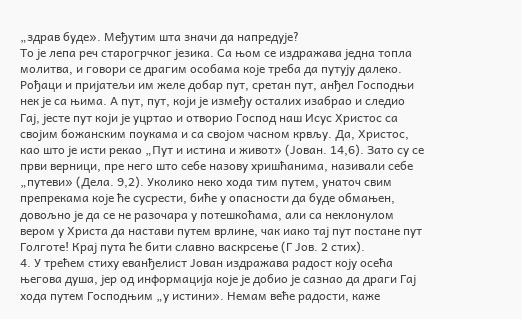„здрав буде». Међутим шта значи да напредује?
То је лепа реч старогрчког језика. Са њом се издражава једна топла молитва, и говори се драгим особама које треба да путују далеко. Рођаци и пријатељи им желе добар пут, сретан пут, анђел Господњи нек је са њима. А пут, пут, који је између осталих изабрао и следио Гај, јесте пут који је уцртао и отворио Господ наш Исус Христос са својим божанским поукама и са својом часном крвљу. Да, Христос, као што је исти рекао „Пут и истина и живот» (Јован. 14,6). Зато су се први верници, пре него што себе назову хришћанима, називали себе „путеви» (Дела. 9,2). Уколико неко хода тим путем, унаточ свим препрекама које ће сусрести, биће у опасности да буде обмањен, довољно је да се не разочара у потешкоћама, али са неклонулом вером у Христа да настави путем врлине, чак иако тај пут постане пут Голготе! Крај пута ће бити славно васкрсење (Г Јов. 2 стих).
4. У трећем стиху еванђелист Јован издражава радост коју осећа његова душа, јер од информација које је добио је сазнао да драги Гај хода путем Господњим „у истини». Немам веће радости, каже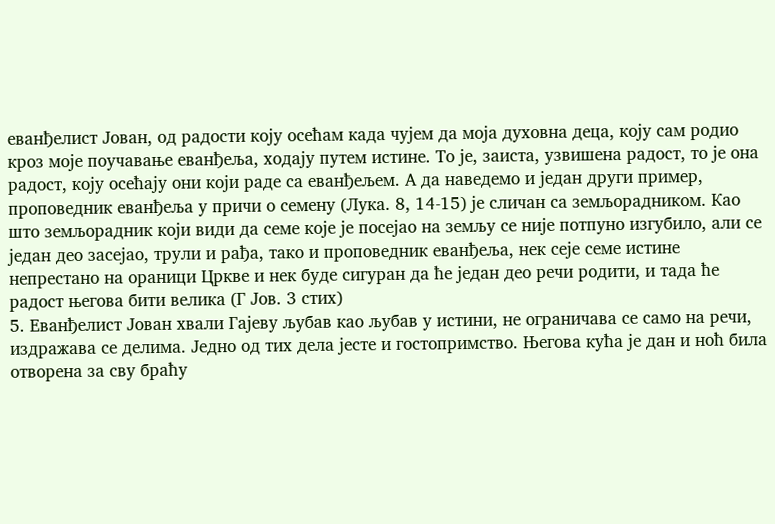еванђелист Јован, од радости коју осећам када чујем да моја духовна деца, коју сам родио кроз моје поучавање еванђеља, ходају путем истине. То је, заиста, узвишена радост, то је она радост, коју осећају они који раде са еванђељем. А да наведемо и један други пример, проповедник еванђеља у причи о семену (Лука. 8, 14-15) је сличан са земљорадником. Као што земљорадник који види да семе које је посејао на земљу се није потпуно изгубило, али се један део засејао, трули и рађа, тако и проповедник еванђеља, нек сеје семе истине непрестано на ораници Цркве и нек буде сигуран да ће један део речи родити, и тада ће радост његова бити велика (Г Јов. 3 стих)
5. Еванђелист Јован хвали Гајеву љубав као љубав у истини, не ограничава се само на речи, издражава се делима. Једно од тих дела јесте и гостопримство. Његова кућа је дан и ноћ била отворена за сву браћу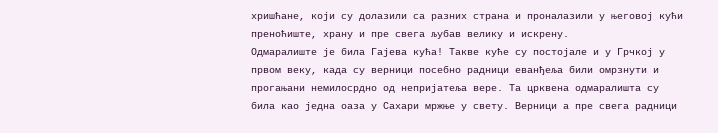хришћане, који су долазили са разних страна и проналазили у његовој кући преноћиште, храну и пре свега љубав велику и искрену.
Одмаралиште је била Гајева кућа! Такве куће су постојале и у Грчкој у првом веку, када су верници посебно радници еванђеља били омрзнути и прогањани немилосрдно од непријатеља вере. Та црквена одмаралишта су била као једна оаза у Сахари мржње у свету. Верници а пре свега радници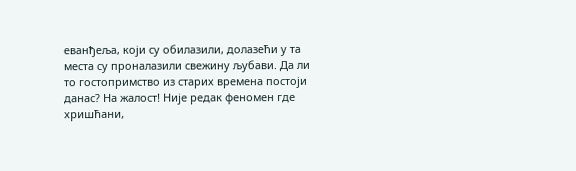еванђеља, који су обилазили, долазећи у та места су проналазили свежину љубави. Да ли то гостопримство из старих времена постоји данас? На жалост! Није редак феномен где хришћани,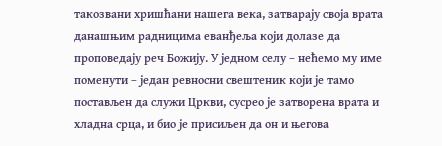такозвани хришћани нашега века, затварају своја врата данашњим радницима еванђеља који долазе да проповедају реч Божију. У једном селу – нећемо му име поменути – један ревносни свештеник који је тамо постављен да служи Цркви, сусрео је затворена врата и хладна срца, и био је присиљен да он и његова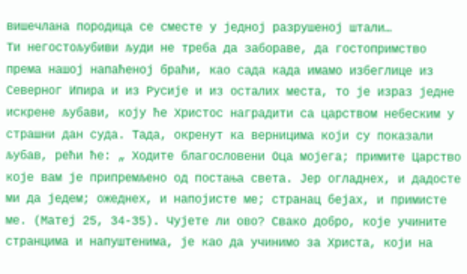вишечлана породица се сместе у једној разрушеној штали…
Ти негостољубиви људи не треба да забораве, да гостопримство према нашој напаћеној браћи, као сада када имамо избеглице из Северног Ипира и из Русије и из осталих места, то је израз једне искрене љубави, коју ће Христос наградити са царством небеским у страшни дан суда. Тада, окренут ка верницима који су показали љубав, рећи ће: „ Ходите благословени Оца мојега; примите Царство које вам је припремљено од постања света. Јер огладнех, и дадосте ми да једем; ожеднех, и напојисте ме; странац бејах, и примисте ме. (Матеј 25, 34-35). Чујете ли ово? Свако добро, које учините странцима и напуштенима, је као да учинимо за Христа, који на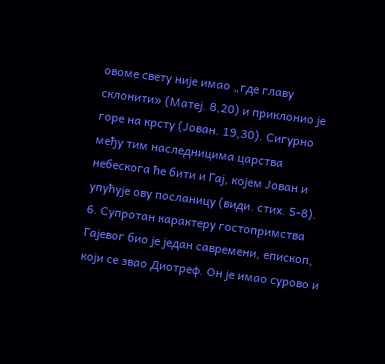овоме свету није имао „где главу склонити» (Матеј. 8,20) и приклонио је горе на крсту (Јован. 19,30). Сигурно међу тим наследницима царства небескога ће бити и Гај, којем Јован и упућује ову посланицу (види. стих. 5-8).
6. Супротан карактеру гостопримства Гајевог био је један савремени, епископ, који се звао Диотреф. Он је имао сурово и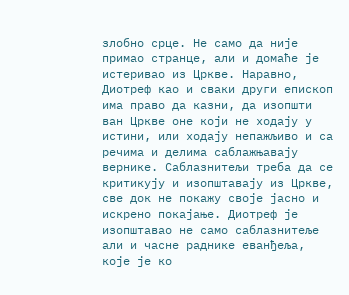злобно срце. Не само да није примао странце, али и домаће је истеривао из Цркве. Наравно, Диотреф као и сваки други епископ има право да казни, да изопшти ван Цркве оне који не ходају у истини, или ходају непажљиво и са речима и делима саблажњавају вернике. Саблазнитељи треба да се критикују и изопштавају из Цркве, све док не покажу своје јасно и искрено покајање. Диотреф је изопштавао не само саблазнитеље али и часне раднике еванђеља, које је ко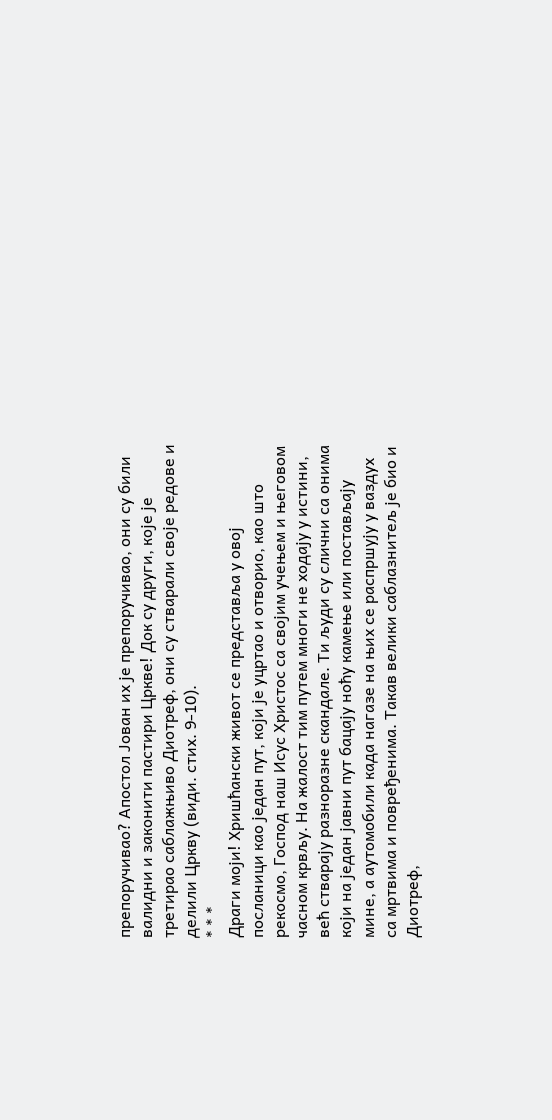препоручивао? Апостол Јован их је препоручивао, они су били валидни и законити пастири Цркве! Док су други, које је третирао саблажњиво Диотреф, они су стварали своје редове и делили Цркву (види. стих. 9-10).
* * *
Драги моји! Хришћански живот се представља у овој посланици као један пут, који је уцртао и отворио, као што рекосмо, Господ наш Исус Христос са својим учењем и његовом часном крвљу. На жалост тим путем многи не ходају у истини, већ стварају разноразне скандале. Ти људи су слични са онима који на један јавни пут бацају ноћу камење или постављају мине, а аутомобили када нагазе на њих се распршују у ваздух са мртвима и повређенима. Такав велики саблазнитељ је био и Диотреф,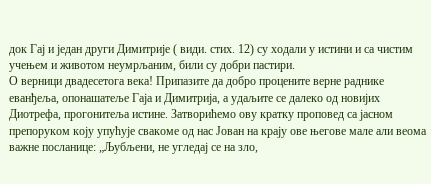док Гај и један други Димитрије ( види. стих. 12) су ходали у истини и са чистим учењем и животом неумрљаним, били су добри пастири.
О верници двадесетога века! Припазите да добро процените верне раднике еванђеља, опонашатеље Гаја и Димитрија, а удаљите се далеко од новијих Диотрефа, прогонитеља истине. Затворићемо ову кратку проповед са јасном препоруком коју упућује свакоме од нас Јован на крају ове његове мале али веома важне посланице: „Љубљени, не угледај се на зло,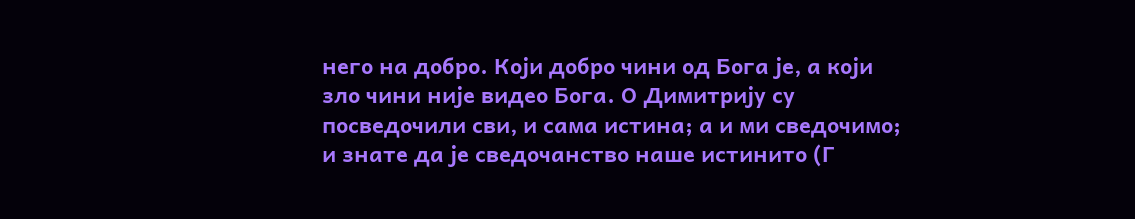него на добро. Који добро чини од Бога је, а који зло чини није видео Бога. О Димитрију су посведочили сви, и сама истина; а и ми сведочимо; и знате да је сведочанство наше истинито (Г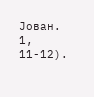Јован. 1, 11-12).